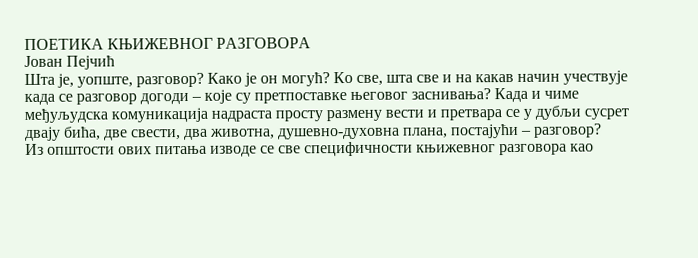ПОЕТИКА КЊИЖЕВНОГ РАЗГОВОРА
Јован Пејчић
Шта је, уопште, разговор? Како је он могућ? Ко све, шта све и на какав начин учествује када се разговор догоди – које су претпоставке његовог заснивања? Када и чиме међуљудска комуникација надраста просту размену вести и претвара се у дубљи сусрет двају бића, две свести, два животна, душевно-духовна плана, постајући – разговор?
Из општости ових питања изводе се све специфичности књижевног разговора као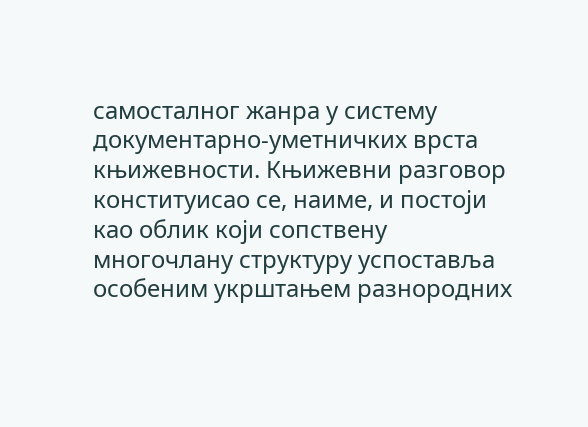самосталног жанра у систему документарно-уметничких врста књижевности. Књижевни разговор конституисао се, наиме, и постоји као облик који сопствену многочлану структуру успоставља особеним укрштањем разнородних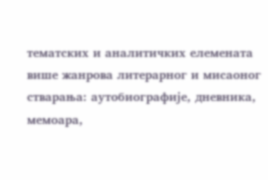тематских и аналитичких елемената више жанрова литерарног и мисаоног стварања: аутобиографије, дневника, мемоара,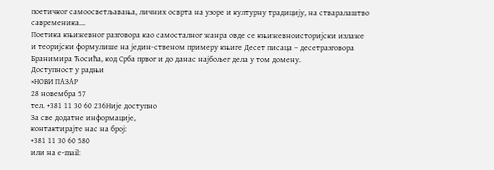поетичког самоосветљавања, личних осврта на узоре и културну традицију, на стваралаштво савременика...
Поетика књижевног разговора као самосталног жанра овде се књижевноисторијски излаже и теоријски формулише на једин-ственом примеру књиге Десет писаца – десетразговора Бранимира Ћосића, код Срба првог и до данас најбољег дела у том домену.
Доступност у радњи
×НОВИ ПАЗАР
28 новембра 57
тел. +381 11 30 60 236Није доступно
За све додатне информације,
контактирајте нас на број:
+381 11 30 60 580
или на e-mail: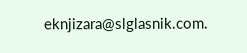eknjizara@slglasnik.com.